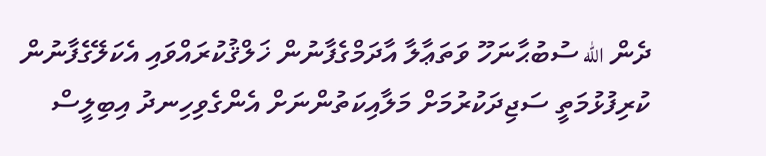ދެން الله ސުބުޙާނަހޫ ވަތަޢާލާ އާދަމްގެފާނުން ޚަލްޤުކުރައްވައި އެކަލޭގެފާނުން ކުރިފުޅުމަތީ ސަޖިދަކުރުމަށް މަލާއިކަތުންނަށް އެންގެވިހިނދު އިބިލީސް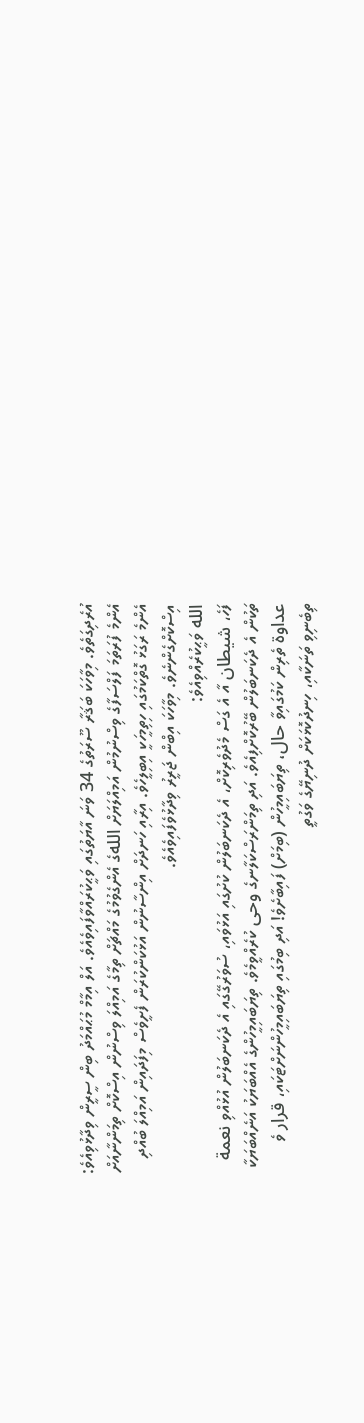އުރެދިގަތެވެ. މިވާހަކަ ބަޤަރާ ސޫރަތުގެ 34 ވަނަ އާޔަތުގައި ވަޙީކުރައްވާފައިވެއެވެ. އަލް އިމާމް މުޙައްމަދު ބިން ސީރީން ވިދާޅުވިއެވެ: އެންމެ ފުރަތަމަ ފަލްސަފާގެ ވިސްނުމުން އަމިއްލަޔަށް اللهގެ އެންގެވުމުގެ މައްޗަށް ތިމާގެ އަމިއްލަ ވިސްނުން އިސްކޮށް ތިމަންނާއަށް އެންމެ ރަގަޅު ގޮތްކަމުގައި ހިތިމީހަކީ އިބިލީހެވެ. އިރާއި ހަނދަށް އިންސާނުން އަޅުކަންކުރަން ފެށީވެސް މިފަދައިން އަމިއްލަ ބުއްދި އިސްކޮށްގެންނެވެ. މިވާހަކަ އިބްން ޖަރީރު ވިދާޅުވެފައިވެއެވެ.
الله ވަޙީކުރެއްވިއެވެ:
ފަހެ، شيطان އާ އެ ގަސް މެދުވެރިކޮށް، އެ ދެކަނބަލުން ކުށުގައި އަޅުވައި، ސުވަރުގޭގައި އެ ދެކަނބަލުން އުޅުއްވި نعمة ތަކުން އެ ދެކަނބަލުން ބޭރުކޮށްފިއެވެ. އަދި ތިމަންރަސްކަލާނގެ وحى ކުރެއްވީމެވެ. ތިޔަބައިމީހުންގެ އެއްބަޔަކު އަނެއްބަޔަކާ عداوة ތެރިން ކަމުގައިވާ حال، ތިޔަބައިމީހުން (ބިމަށް) ފައިބާށެވެ! އަދި ބިމުގައި ތިޔަބައިމީހުންނަށްޓަކައި، قرار ވެ ތިބެނިވި ތަނަކާއި، ހިނދުކޮޅަކަށް ދުނިޔޭގެ ވަގުތީ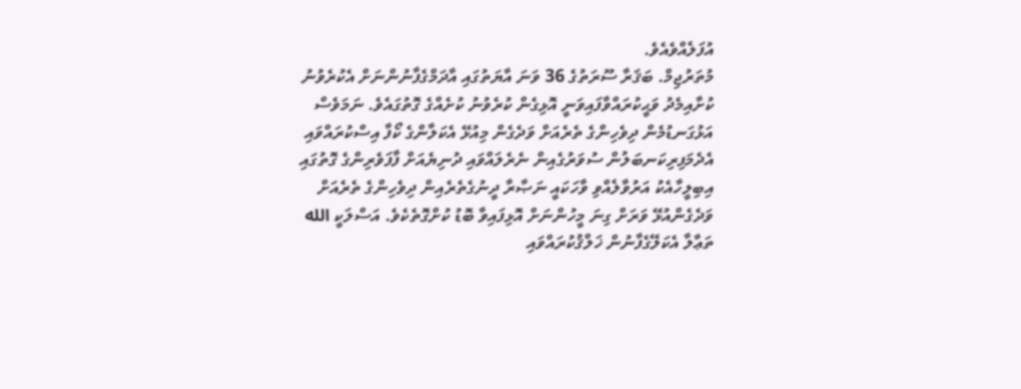އުފަލެއްވެއެވެ.
މުތަރުޖިމް. ބަޤަރާ ސޫރަތުގެ 36 ވަނަ އާޔަތުގައި އާދަމްގެފާނުންނަށް އެކުރެވުނު ކުށާއިމެދު ވަޙީކުރައްވާފައިވަނީ އޮޅިގެން ކުރެވުނު ކުށެއްގެ ގޮތުގައެވެ. ނަމަވެސް އަޅުގަނޑުމެން ދިވެހިންގެ ތެރެއަށް ވަދެގެން މިއުޅޭ އެކަލާންގެ ކޯފާ އިސްކުރައްވައި އެދެމަފިރިކަނބަލުން ސުވަރުގެއިން ނެރެލައްވައި ދުނިޔެއަށް ފާފަވެރިންގެ ގޮތުގައި އިބިލީހާއެކު އަރުވާލެއްވި ވާހަކައީ ނަޞާރާ ދީނުގެތެރެއިން ދިވެހިންގެ ތެރެއަށް ވަދެގެންއުޅޭ ވަރަށް ގިނަ މީހުންނަށް އޮޅިފައިވާ ބޮޑު ކުށްގޮތެކެވެ. އަސްލަކީ الله ތަޢާލާ އެކަލޭގެފާނުން ޚަލްޤުކުރައްވައި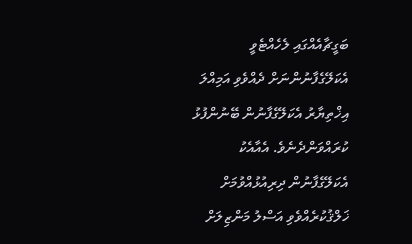ބަގީޗާއެއްގައި ލެހެއްޓެވީ އެކަލޭގެފާނުންނަށް ދެއްވެވި އަމިއްލަ އިޚްތިޔާރު އެކަލޭގެފާނުން ބޭނުންފުޅު ކުރައްވަންދެނެވެ. އެއާއެކު އެކަލޭގެފާނުން ދިރިއުޅުއްވުމަށް ޚަލްޤުކުރެއްވެވި އަސްލު މަންޒިލަށް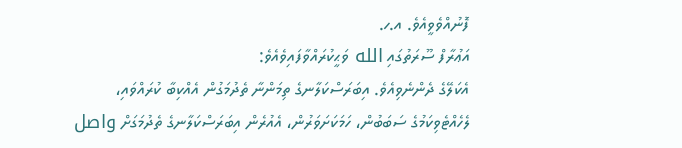ފޮނުއްވެވީއެވެ. އ.ހ.
އަޢުރާފް ސޫރަތުގައި الله ވަޙީކުރައްވާފައިވެއެވެ:
އެކަލޭގެ ދެންނެވިއެވެ. އިބަރަސްކަލާނގެ ތިމަންނާ ތެދުމަގުން އެއްކިބާ ކުރައްވައި، ލެހެއްޓެވިކަމުގެ ސަބަބުން، ހަމަކަށަވަރުން، އެއުރެން އިބަރަސްކަލާނގެ ތެދުމަގަށް واصل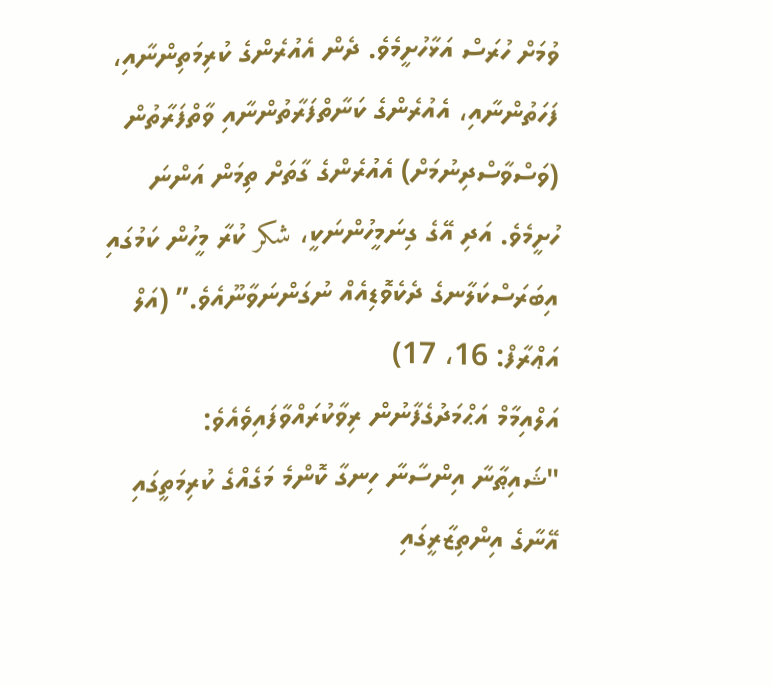ވުމަށް ހުރަސް އަޅާހުށީމެވެ. ދެން އެއުރެންގެ ކުރިމަތިންނާއި، ފަހަތުންނާއި، އެއުރެންގެ ކަނާތްފަރާތުންނާއި ވާތްފަރާތުން (ވަސްވާސްދިނުމަށް) އެއުރެންގެ ގާތަށް ތިމަން އަންނަ ހުށީމެވެ. އަދި އޭގެ ގިނަމީހުންނަކީ، شكر ކުރާ މީހުން ކަމުގައި އިބަރަސްކަލާނގެ ދެކެވޮޑިއެއް ނުގަންނަވާނޫއެވެ.” (އަލް އަޢްރާފް: 16، 17)
އަލްއިމާމް އަޙްމަދުގެފާނުން ރިވާކުރައްވާފައިވެއެވެ:
"ޝައިޠާނާ އިންސާނާ ހިނގާ ކޮންމެ މަގެއްގެ ކުރިމަތީގައި އޭނާގެ އިންތިޒާރީގައި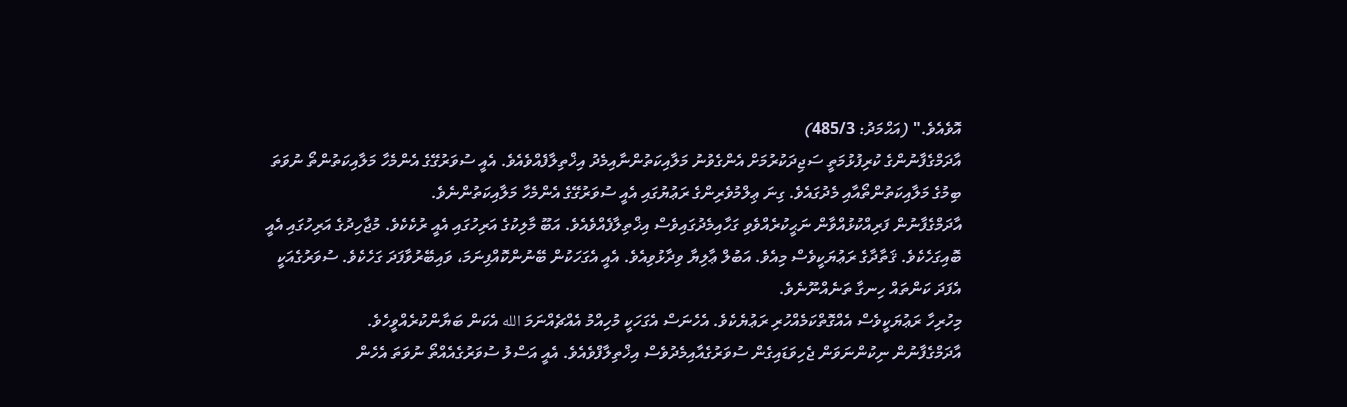އޮވެއެވެ." (އަޙްމަދު: 485/3)
އާދަމްގެފާނުންގެ ކުރިފުޅުމަތީ ސަޖިދަކުރުމަށް އެންގެވުނު މަލާއިކަތުންނާއިމެދު އިޚްތިލާފެއްވެއެވެ. އެއީ ސުވަރުގޭގެ އެންމެހާ މަލާއިކަތުންތޯ ނުވަތަ ބިމުގެ މަލާއިކަތުންތޯއާއި މެދުގައެވެ. ގިނަ ޢިލްމުވެރިންގެ ރަޢުޔުގައި އެއީ ސުވަރުގޭގެ އެންމެހާ މަލާއިކަތުންނެވެ.
އާދަމްގެފާނުން ފަރިއްކުޅުއްވާން ނަޙީކުރެއްވެވި ގަހާއިމެދުގައިވެސް އިޚްތިލާފެއްވެއެވެ. އަބޫ މާލިކުގެ އަރިހުގައި އެއީ ރުކެކެވެ. މުޖާހިދުގެ އަރިހުގައި އެއީ ބޮއިގަހެކެވެ. ޤަތާދާގެ ރަޢުޔަކީވެސް މިއެވެ. އަބުލް ޢާލިޔާ ވިދާޅުވިއެވެ. އެއީ އެގަހަކުން ބޭނުންކޮއްފިނަމަ، ވައިބޭރުވާފަދަ ގަހެކެވެ. ސުވަރުގެއަކީ އެފަދަ ކަންތައް ހިނގާ ތަނެއްނޫނެވެ.
މިހުރިހާ ރަޢުޔަކީވެސް އެއްގޮތްކަމެއްހުރި ރަޢުޔެކެވެ. އެހެނަސް އެގަހަކީ މުހިއްމު އެއްޗެއްނަމަ الله އެކަން ބަޔާންކުރެއްވީހެވެ.
އާދަމްގެފާނުން ނިކުންނަވަން ޖެހިވަޑައިގެން ސުވަރުގެއާއިމެދުވެސް އިޚްތިލާފްވެއެވެ. އެއީ އަސްލު ސުވަރުގެއެއްތޯ ނުވަތަ އެހެން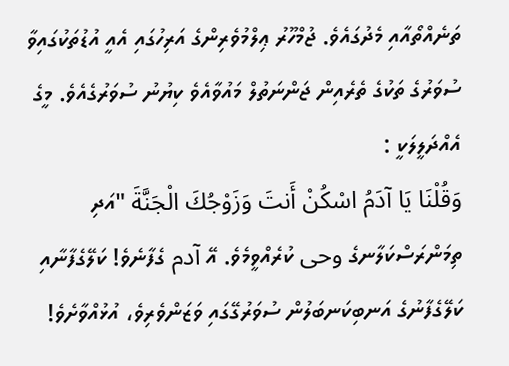ތަނެއްތޯއާއި މެދުގައެވެ. ޖުމްހޫރު ޢިލްމުވެރިންގެ އަރިހުގައި އެއީ އުޑުތަކުގައިވާ ސުވަރުގެ ތަކުގެ ތެރެއިން ޖަންނަތުލް މައުވާއެވެ ކިޔުނު ސުވަރުގެއެވެ. މީގެ  އެއްދަލީލަކީ :
وَقُلْنَا يَا آدَمُ اسْكُنْ أَنتَ وَزَوْجُكَ الْجَنَّةَ "އަދި ތިމަންރަސްކަލާނގެ وحى ކުރެއްވީމެވެ. އޭ آدم ގެފާނެވެ! ކަލޭގެފާނާއި ކަލޭގެފާނުގެ އަނބިކަނބަލުން ސުވަރުގޭގައި ވަޒަންވެރިވެ، އުޅުއްވާށެވެ!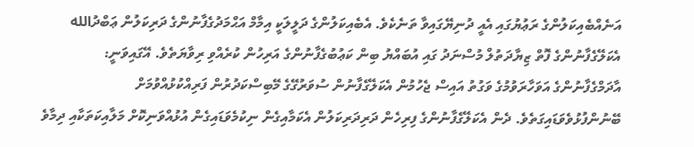އަނެއްބެއިކަލުންގެ ރަޢުޔުގައި އެއީ ދުނިޔޭގައިވާ ތަނެކެވެ. އެބެއިކަލުންގެ ދަލީލަކީ އިމާމް އަޙްމަދުގެފާނުންގެ ދަރިކަލުން ޢަބްދުالله އެކަލޭގެފާނުންގެ ފޮތް ޒިޔާދަތުލް މުސްނަދު ގައި އުބައްޔު ބިން ކަޢުބުގެފާނުންގެ އަރިހުން ކުރެއްވި ރިވާޔަތެވެ. އޭގައިވަނީ: އާދަމްގެފާނުންގެ އަވަހާރަވުމުގެ ވަގުތު އައިސް ޖެހުމުން އެކަލޭގެފާނުން ސުވަރުގޭގެ މޭބިސްކަދުރުން ފަރިއްކުޅުއްވުމަށް ބޭނުންފުޅުވެވަޑައިގަތެވެ. ދެން އެކަލޭގެފާނުންގެ ފިރިހެން ދަރިދަރިކަލުން އެކަމާއިގެން ނިކުމެވަޑައިގެން އުޅުއްވަނިކޮށް މަލާއިކަތަކާއި ދިމާވެ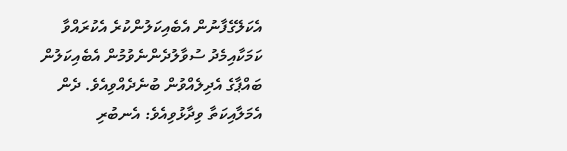އެކަލޭގެފާނުން އެބެއިކަލުންކުރެ އެކުރައްވާ ކަމަކާއިމެދު ސުވާލުދެންނެވުމުން އެބެއިކަލުން ބައްޕާގެ އެދިލެއްވުން ބުނެދެއްވިއެވެ. ދެން އެމަލާއިކަތާ ވިދާޅުވިއެވެ: އެނބުރި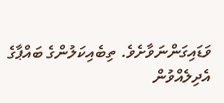ވަޑައިގަންނަވާށެވެ. ތިބެއިކަލުންގެ ބައްޕާގެ އެދިލެއްވުން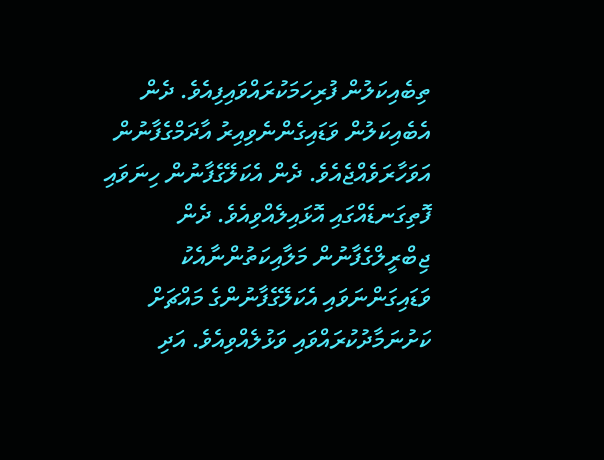ތިބެއިކަލުން ފުރިހަމަކުރައްވައިފިއެވެ. ދެން އެބެއިކަލުން ވަޑައިގެންނެވިއިރު އާދަމްގެފާނުން އަވަހާރަވެއްޖެއެވެ. ދެން އެކަލޭގެފާނުން ހިނަވައި ފޮތިގަނޑެއްގައި އޮޅައިލެއްވިއެވެ. ދެން ޖިބްރީލްގެފާނުން މަލާއިކަތުންނާއެކު ވަޑައިގަންނަވައި އެކަލޭގެފާނުންގެ މައްޗަށް ކަށުނަމާދުކުރައްވައި ވަޅުލެއްވިއެވެ. އަދި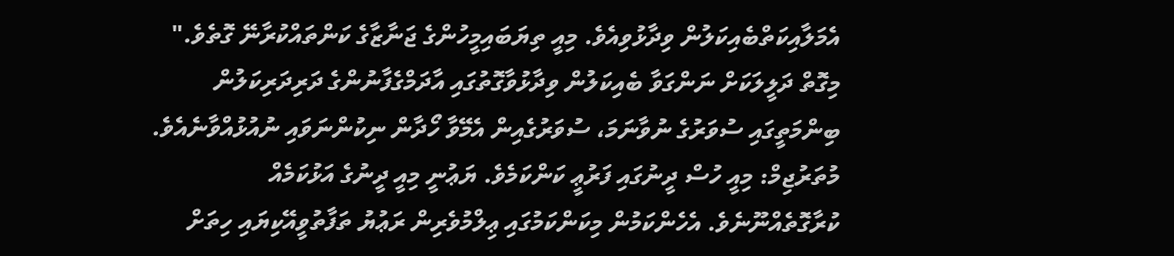އެމަލާއިކަތްބެއިކަލުން ވިދާޅުވިއެވެ. މިއީ ތިޔަބައިމީހުންގެ ޖަނާޒާގެ ކަންތައްކުރާނޭ ގޮތެވެ."
މިގޮތް ދަލީލަކަށް ނަންގަވާ ބެއިކަލުން ވިދާޅުވާގޮތުގައި އާދަމްގެފާނުންގެ ދަރިދަރިކަލުން ބިންމަތީގައި ސުވަރުގެ ނުވާނަމަ، ސުވަރުގެއިން އެމޭވާ ހޯދާން ނިކުންނަވައި ނުއުޅުއްވާނެއެވެ.
މުތަރުޖިމް: މިއީ ހުސް ދީނުގައި ފަރުޢީ ކަންކަމެވެ. ޔަޢުނީ މިއީ ދީނުގެ އަޅުކަމެއް ކުރާގޮތެއްނޫނެވެ. އެހެންކަމުން މިކަންކަމުގައި ޢިލްމުވެރިން ރަޢުޔު ތަފާތުވީއޭކިޔައި ހިތަށް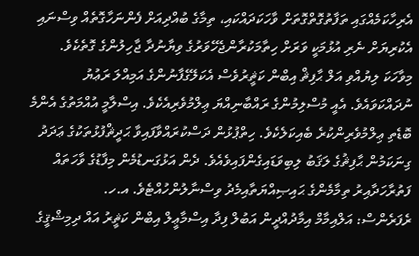އެރިހާކަމެއްގައި ތަފާތުގޮތްގޮތަށް ވާހަކަދައްކައި، ތިމާގެ ބުއްދިއަށް ފެންނަހާގޮތެއް ވިސްނައި އެކުރިޔަށް ނެރި އުޅުމަކީ ވަރަށް ހިތާމަކުރާންޖެހޭވަރުގެ ވިޔާނުދާ ޖާހިލުންގެ ގޮތެކެވެ. މިވާހަކަ ލިޔުއްވި އަލް ޙާފިޘް އިބްން ކަޘީރުވެސް އެކަލޭގެފާނުންގެ އަމިއްލަ ރަޢުޔު ނުދައްކަވައެވެ. އެއީ މުސްލިމުންގެ ރައްބާނިއްޔަ ޢިލްމުވެރިއެކެވެ. އިސްލާމީ އުއްމަތުގެ އެންމެ ބޮޑެތި ޢިލްމުވެރިންކުރެ ބެއިކަލެކެވެ. ހިތްޕުޅުން ދަސްކުރައްވާފައިވާ ޙަދީޘްފުޅުތަކުގެ ޢަދަދު ގިނަކަމުން ޙާފިޘުގެ ލަޤަބު ލިބިވަޑައިގެންފައިވެއެވެ. ދެން އަޅުގަނޑުމެން މިފާޑުގެ ވާހަތައް ފަތުރާހަދާއިރު ތިމާމެންގެ ޙައިޞިއްޔަތާއިމެދު ވިސްނާލުންހުއްޓެވެ. އ.ހ.
ރެފަރެންސް: އަލްއިމާމް އިމާދުއްދީން އަބުލް ފިދާ އިސްމާޢީލް އިބްން ކަޘީރު އައް ދިމިޝްޤީގެ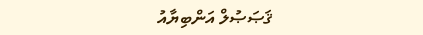ޤަޞަޞުލް އަންބިޔާއު